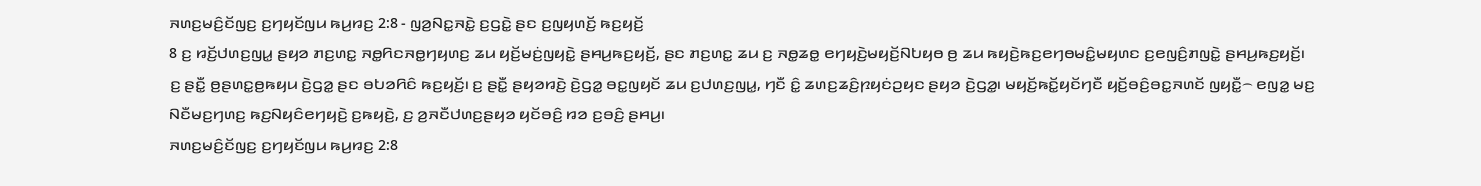ꤏꤛꤢ꤬ꤗꤢꤨ꤬ꤢꤩꤜꤢ꤬ ꤢ꤬ꤚꤟꤢꤩꤜꤣ ꤒꤣ꤬ꤙꤢ꤬ 2:8 - ꤜꤤ꤬ꤡꤢ꤭ꤏꤢꤧ꤭ ꤢ꤬ꤞꤢꤧ꤭ ꤔꤢ ꤢ꤬ꤜꤟꤛꤢꤩ꤬ ꤒꤢ꤬ꤟꤢꤩ꤬
8 ꤢ꤬ ꤙꤢꤩ꤬ꤓꤛꤢ꤬ꤜꤣ꤭ ꤔꤟꤤ ꤊꤢ꤬ꤛꤢ꤭ ꤏꤥ꤭ꤖꤢꤏꤥ꤭ꤚꤟꤛꤢ꤬ ꤘꤣ ꤟꤢꤩ꤬ꤗꤢꤦ꤬ꤜꤟꤢꤧ꤭ ꤔꤌꤣ꤬ꤒꤢ꤬ꤟꤢꤩ꤬, ꤔꤢ ꤊꤢ꤬ꤛꤢ꤭ ꤘꤣ ꤢ꤬ ꤏꤥ꤭ꤘꤥ꤭ ꤕꤚꤟꤢꤧ꤬ꤗꤟꤢꤩ꤬ꤡꤝꤟꤥ ꤥ꤬ ꤘꤣ ꤒꤟꤢꤧ꤬ꤒꤢ꤬ꤕꤚꤥꤗꤢꤨ꤭ꤗꤟꤛꤢ ꤢ꤬ꤕꤜꤢꤨ꤬ꤊꤜꤢꤧ꤭ ꤔꤌꤣ꤬ꤒꤢ꤬ꤟꤢꤩ꤬꤯ ꤢ꤬ ꤔꤢꤪ꤭ ꤥ꤬ꤔꤛꤢ꤭ꤥ꤬ꤒꤟꤣ ꤢꤧ꤬ꤞꤤ꤭ ꤔꤢ ꤋꤝꤤꤖꤢꤨ ꤒꤢ꤬ꤟꤢꤩ꤬꤯ ꤢ꤬ ꤔꤢꤪ꤭ ꤔꤟꤤꤙꤢꤧ꤬ ꤢꤧ꤬ꤞꤤ꤭ ꤋꤢ꤭ꤜꤟꤢꤩ ꤘꤣ ꤢ꤬ꤓꤛꤢ꤬ꤜꤣ꤭, ꤚꤢꤪ ꤢꤨ꤭ ꤘꤛꤢ꤬ꤘꤢꤨ꤬ꤐꤟꤢꤦꤑꤟꤢ ꤔꤟꤤ ꤢꤧ꤬ꤞꤤ꤭꤯ ꤗꤟꤢꤩ꤬ꤒꤢꤩ꤭ꤟꤢꤩꤚꤢꤪ ꤟꤢꤩ꤬ꤋꤢꤨ꤬ꤋꤢ꤭ꤏꤛꤢꤩ ꤜꤟꤢꤪ꤭꤮ ꤕꤜꤤ꤭ ꤗꤢ꤬ ꤡꤢꤪꤗꤢ꤬ꤚꤛꤢ꤬ ꤒꤢ꤬ꤡꤟꤢꤨꤕꤚꤟꤢꤧ꤬ ꤢ꤬ꤒꤟꤢꤧ꤬, ꤢ꤬ ꤤ꤬ꤏꤢꤪꤓꤛꤢ꤬ꤔꤟꤤ ꤟꤢꤩꤋꤢꤨ꤬ ꤙꤤ ꤢ꤬ꤋꤢꤨ꤬ ꤔꤌꤣ꤬꤯
ꤏꤛꤢ꤬ꤗꤢꤨ꤬ꤢꤩꤜꤢ꤬ ꤢ꤬ꤚꤟꤢꤩꤜꤣ ꤒꤣ꤬ꤙꤢ꤬ 2:8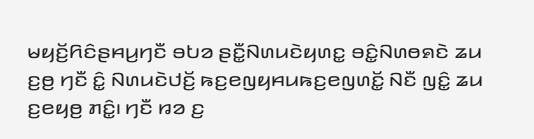ꤗꤟꤢꤩ꤬ꤖꤢꤨꤔꤌꤣ꤬ꤚꤢꤪ ꤋꤝꤤ ꤔꤢꤪ꤭ꤡꤛꤣꤢꤧꤟꤛꤢ꤭ ꤋꤢꤨ꤭ꤡꤛꤥꤎꤢꤧ ꤘꤣ ꤢ꤬ꤥ꤬ ꤚꤢꤪ ꤢꤨ꤭ ꤡꤛꤣꤢꤧꤓꤢꤩ꤬ ꤒꤢ꤬ꤕꤜꤟꤌꤣꤒꤢ꤬ꤕꤜꤛꤢꤩ꤭ ꤡꤢꤪ ꤜꤢꤨ꤭ ꤘꤣ ꤢ꤬ꤕꤟꤥ꤬ ꤊꤢꤨ꤭꤯ ꤚꤢꤪ ꤙꤤ ꤢ꤬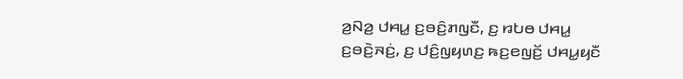ꤤ꤬ꤡꤤ꤬ ꤓꤌꤣ꤭ ꤢ꤬ꤋꤢꤨ꤬ꤊꤜꤢꤪ, ꤢ꤬ ꤙꤝꤥ ꤓꤌꤣ꤭ ꤢ꤬ꤋꤢꤧ꤬ꤏꤢꤦ꤬, ꤢ꤬ ꤓꤢꤨ꤬ꤜꤟꤛꤢ꤬ ꤒꤢ꤬ꤕꤜꤢꤩ꤬ ꤓꤌꤣ꤭ꤟꤢꤪ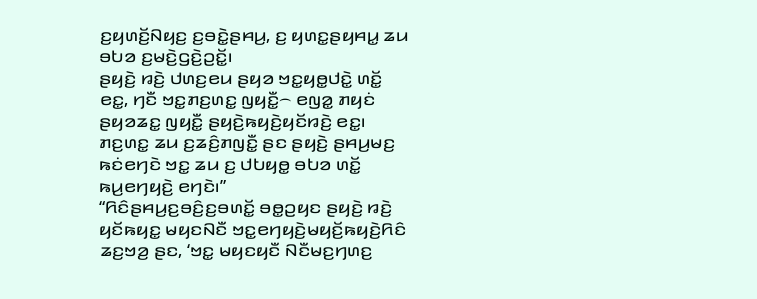ꤢ꤬ꤟꤛꤢꤩ꤬ꤡꤟꤢ꤬ ꤢ꤬ꤋꤢꤧ꤭ꤔꤌꤣ꤬, ꤢ꤬ ꤟꤛꤢ꤭ꤔꤟꤌꤣ꤭ ꤘꤣ ꤋꤝꤤ ꤢ꤬ꤗꤢꤧ꤬ꤞꤢꤧ꤬ꤑꤢꤩ꤭꤯
ꤔꤟꤢꤧ꤬ ꤙꤢꤧ꤬ ꤓꤛꤢ꤬ꤕꤣ ꤔꤟꤤ ꤠꤢ꤭ꤟꤥ꤭ꤓꤢꤧ꤭ ꤛꤢꤩ꤭ ꤕꤢ꤭, ꤚꤢꤪ ꤠꤢ꤭ꤊꤢ꤬ꤛꤢ꤭ ꤜꤟꤢꤪ꤭꤮ ꤕꤜꤤ꤭ ꤊꤟꤢꤦ ꤔꤟꤤꤘꤢ꤭ ꤜꤟꤢꤪ꤭ ꤔꤟꤢꤧ꤬ꤒꤟꤢꤧ꤬ꤟꤢꤩꤙꤢꤧ꤬ ꤕꤢ꤭꤯ ꤊꤢ꤬ꤛꤢ꤭ ꤘꤣ ꤢ꤬ꤘꤢꤨ꤬ꤊꤜꤢꤪ꤭ ꤔꤢ ꤔꤟꤢꤧ꤬ ꤔꤌꤣ꤬ꤗꤢ꤬ ꤒꤢꤦꤕꤚꤢꤧ ꤠꤢ꤭ ꤘꤣ ꤢ꤬ ꤓꤝꤟꤥ꤭ ꤋꤝꤤ ꤛꤢꤩ꤭ ꤒꤣ꤬ꤕꤚꤟꤢꤧ꤬ ꤕꤚꤢꤧ꤯”
“ꤖꤢꤨꤔꤌꤣ꤬ꤢ꤬ꤋꤢꤨ꤬ꤢ꤬ꤋꤛꤢꤩ꤭ ꤋꤥ꤭ꤑꤟꤢ ꤔꤟꤢꤧ꤬ ꤙꤢꤧ꤬ ꤟꤢꤩꤒꤟꤢ꤭ ꤗꤟꤢꤡꤢꤪ ꤠꤢ꤭ꤕꤚꤟꤢꤧ꤬ꤗꤟꤢꤩ꤬ꤒꤟꤢꤧ꤬ꤖꤢꤨ ꤘꤢ꤬ꤠꤤ꤬ ꤔꤢ, ‘ꤠꤢ꤭ ꤗꤟꤢꤟꤢꤪ ꤡꤢꤪꤗꤢ꤬ꤚꤛꤢ꤬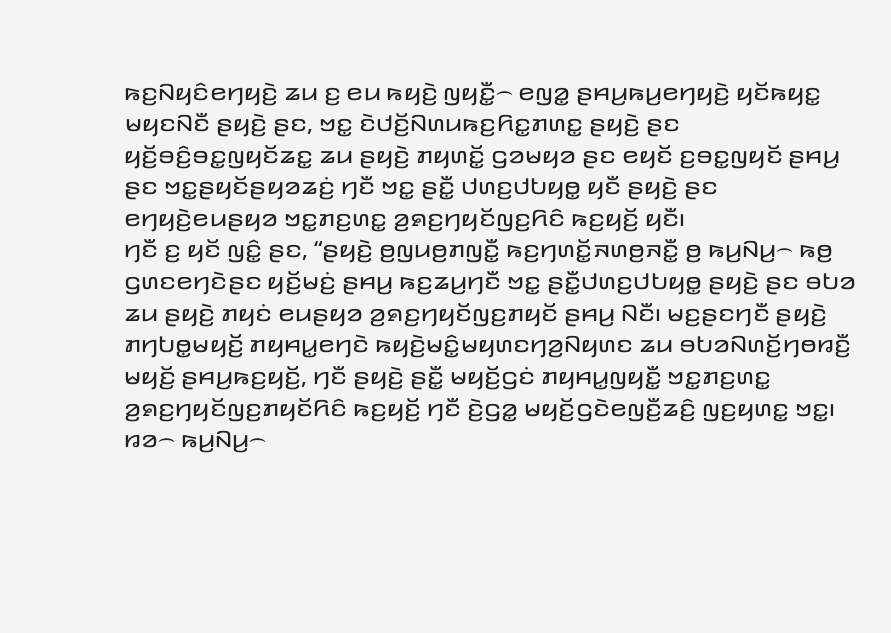ꤒꤢ꤬ꤡꤟꤢꤨꤕꤚꤟꤢꤧ꤬ ꤘꤣ ꤢ꤬ ꤕꤣ ꤒꤟꤢꤧ꤬ ꤜꤟꤢꤪ꤭꤮ ꤕꤜꤤ꤭ ꤔꤌꤣ꤬ꤒꤣ꤬ꤕꤚꤟꤢꤧ꤬ ꤟꤢꤩꤒꤟꤢ꤭ ꤗꤟꤢꤡꤢꤪ ꤔꤟꤢꤧ꤬ ꤔꤢ, ꤠꤢ꤭ ꤢꤧꤓꤢꤩ꤬ꤡꤛꤣꤒꤢ꤬ꤖꤢ꤭ꤊꤛꤢ꤭ ꤔꤟꤢꤧ꤬ ꤔꤢ ꤟꤢꤩ꤬ꤋꤢꤨ꤬ꤋꤢ꤭ꤜꤟꤢꤩꤘꤢ꤭ ꤘꤣ ꤔꤟꤢꤧ꤬ ꤊꤟꤛꤢꤩ꤭ ꤞꤤꤗꤟꤤ ꤔꤢ ꤕꤟꤢꤩ ꤢ꤬ꤋꤢ꤭ꤜꤟꤢꤩ ꤔꤌꤣ꤬ ꤔꤢ ꤠꤢ꤭ꤔꤟꤢꤩꤔꤟꤤꤘꤢꤦ꤬ ꤚꤢꤪ ꤠꤢ꤭ ꤔꤢꤪ꤭ ꤓꤛꤢ꤬ꤓꤝꤟꤥ꤭ ꤟꤢꤪ ꤔꤟꤢꤧ꤬ ꤔꤢ ꤕꤚꤟꤢꤧ꤬ꤕꤣꤔꤟꤤ ꤠꤢ꤭ꤊꤢ꤬ꤛꤢ꤭ ꤤ꤬ꤎꤢ꤬ꤚꤟꤢꤩꤜꤢ꤬ꤖꤢꤨ ꤒꤢ꤬ꤟꤢꤩ꤬ ꤟꤢꤪ꤯
ꤚꤢꤪ ꤢ꤬ ꤟꤢꤩ ꤜꤢꤨ꤭ ꤔꤢ, “ꤔꤟꤢꤧ꤬ ꤥ꤬ꤜꤣꤥ꤬ꤊꤜꤢꤪ꤭ ꤒꤢ꤬ꤚꤛꤢꤩ꤭ꤏꤛꤥ꤬ꤏꤢꤪ꤭ ꤥ꤬ ꤒꤣ꤬ꤡꤣ꤬꤮ ꤒꤥ꤬ ꤞꤛꤢꤕꤚꤢꤧꤔꤢ ꤟꤢꤩ꤬ꤗꤢꤦ꤬ ꤔꤌꤣ꤬ ꤒꤢ꤬ꤘꤣ꤬ꤚꤢꤪ ꤠꤢ꤭ ꤔꤢꤪ꤭ꤓꤛꤢ꤬ꤓꤝꤟꤥ꤭ ꤔꤟꤢꤧ꤬ ꤔꤢ ꤋꤝꤤ ꤘꤣ ꤔꤟꤢꤧ꤬ ꤊꤟꤢꤦ ꤕꤣꤔꤟꤤ ꤤ꤬ꤎꤢ꤬ꤚꤟꤢꤩꤜꤢ꤬ꤊꤟꤢꤩ ꤔꤌꤣ꤬ ꤡꤢꤪ꤯ ꤗꤢ꤬ꤔꤢꤚꤢꤪ ꤔꤟꤢꤧ꤬ ꤊꤚꤝꤥ꤭ꤗꤟꤢꤩ꤬ ꤊꤟꤌꤣ꤭ꤕꤚꤢꤧ ꤒꤟꤢꤧ꤬ꤗꤢꤨ꤭ꤗꤟꤛꤢꤚꤤ꤬ꤡꤟꤛꤢ ꤘꤣ ꤋꤝꤤꤡꤛꤢꤩ꤬ꤚꤥꤙꤢꤪ꤬ ꤗꤟꤢꤩ꤬ ꤔꤌꤣ꤬ꤒꤢ꤬ꤟꤢꤩ꤬, ꤚꤢꤪ ꤔꤟꤢꤧ꤬ ꤔꤢꤪ꤭ ꤗꤟꤢꤩ꤬ꤞꤢꤦ ꤊꤟꤌꤣ꤭ꤜꤟꤢꤪ꤭ ꤠꤢ꤭ꤊꤢ꤬ꤛꤢ꤭ ꤤ꤬ꤎꤢ꤬ꤚꤟꤢꤩꤜꤢ꤬ꤊꤟꤢꤩꤖꤢꤨ ꤒꤢ꤬ꤟꤢꤩ꤬ ꤚꤢꤪ ꤢꤧ꤬ꤞꤤ꤭ ꤗꤟꤢꤩ꤬ꤞꤢꤧꤕꤜꤢꤪ꤬ꤘꤢꤨ꤬ ꤜꤢ꤬ꤟꤛꤢ꤭ ꤠꤢ꤭꤯
ꤙꤤ꤮ ꤒꤣ꤬ꤡꤣ꤬꤮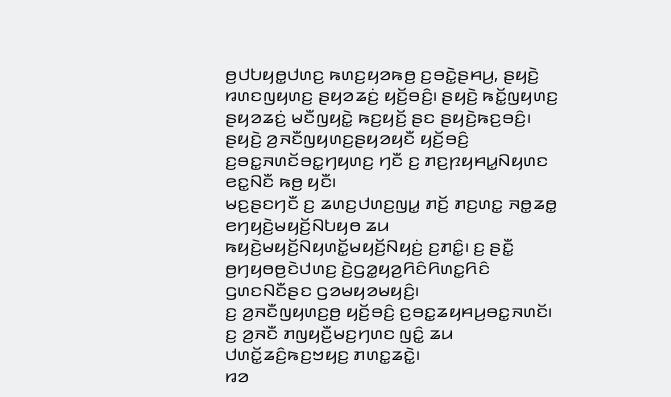ꤥ꤬ꤓꤝꤟꤥ꤭ꤓꤛꤢ꤬ ꤒꤛꤢ꤬ꤟꤤꤒꤥ꤬ ꤢ꤬ꤋꤢꤧ꤭ꤔꤌꤣ꤬, ꤔꤟꤢꤧ꤬ ꤙꤛꤢꤜꤟꤛꤢ꤬ ꤔꤟꤤꤘꤢꤦ꤬ ꤟꤢꤩ꤬ꤋꤢꤨ꤬꤯ ꤔꤟꤢꤧ꤬ ꤒꤢꤩ꤭ꤜꤟꤛꤢ꤬ ꤔꤟꤤꤘꤢꤦ꤬ ꤗꤢꤪꤜꤟꤢꤧ꤭ ꤒꤢ꤬ꤟꤢꤩ꤬ ꤔꤢ ꤔꤟꤢꤧ꤬ꤒꤢ꤬ꤋꤢꤨ꤬꤯
ꤔꤟꤢꤧ꤬ ꤤ꤬ꤏꤢꤪꤜꤟꤛꤢ꤬ꤔꤟꤤꤟꤢꤪ ꤟꤢꤩ꤬ꤋꤢꤨ꤬ ꤢ꤬ꤋꤢ꤭ꤏꤛꤢꤩꤋꤢ꤭ꤚꤟꤛꤢ꤬ ꤚꤢꤪ ꤢ꤬ ꤊꤢ꤬ꤐꤟꤌꤣ꤭ꤡꤟꤛꤢ ꤕꤢ꤭ꤡꤢꤪ ꤒꤥ꤬ ꤟꤢꤪ꤯
ꤗꤢ꤬ꤔꤢꤚꤢꤪ ꤢ꤬ ꤘꤛꤢ꤬ꤓꤛꤢ꤬ꤜꤣ꤭ ꤊꤢꤩ꤬ ꤊꤢ꤬ꤛꤢ꤭ ꤏꤥ꤭ꤘꤥ꤭ ꤕꤚꤟꤢꤧ꤬ꤗꤟꤢꤩ꤬ꤡꤝꤟꤥ ꤘꤣ ꤒꤟꤢꤧ꤬ꤗꤟꤢꤩ꤬ꤡꤟꤛꤢꤩ꤭ꤗꤟꤢꤩ꤬ꤡꤟꤢꤦ꤬ ꤢ꤬ꤊꤢꤨ꤭꤯ ꤢ꤬ ꤔꤢꤪ꤭ ꤥ꤬ꤚꤟꤥꤥ꤬ꤢꤧꤓꤛꤢ꤬ ꤢꤧ꤬ꤞꤤ꤭ꤟꤤ꤬ꤖꤢꤨꤖꤛꤢ꤭ꤖꤢꤨ ꤞꤛꤢꤡꤢꤪꤔꤢ ꤞꤤꤗꤟꤤꤗꤟꤢꤨ꤬꤯
ꤢ꤬ ꤤ꤬ꤏꤢꤪꤜꤟꤛꤢ꤬ꤥ꤬ ꤟꤢꤩ꤬ꤋꤢꤨ꤬ ꤢ꤬ꤋꤢ꤭ꤘꤟꤌꤣ꤬ꤋꤢ꤭ꤏꤛꤢꤩ꤯ ꤢ꤬ ꤤ꤬ꤏꤢꤪ ꤊꤜꤟꤢꤪ꤬ꤗꤢ꤬ꤚꤛꤢ ꤜꤢꤨ꤭ ꤘꤣ ꤓꤛꤢꤩ꤭ꤘꤢꤨ꤬ꤒꤢ꤬ꤠꤟꤢ꤬ ꤊꤛꤢ꤭ꤘꤢꤧ꤭꤯
ꤙꤤ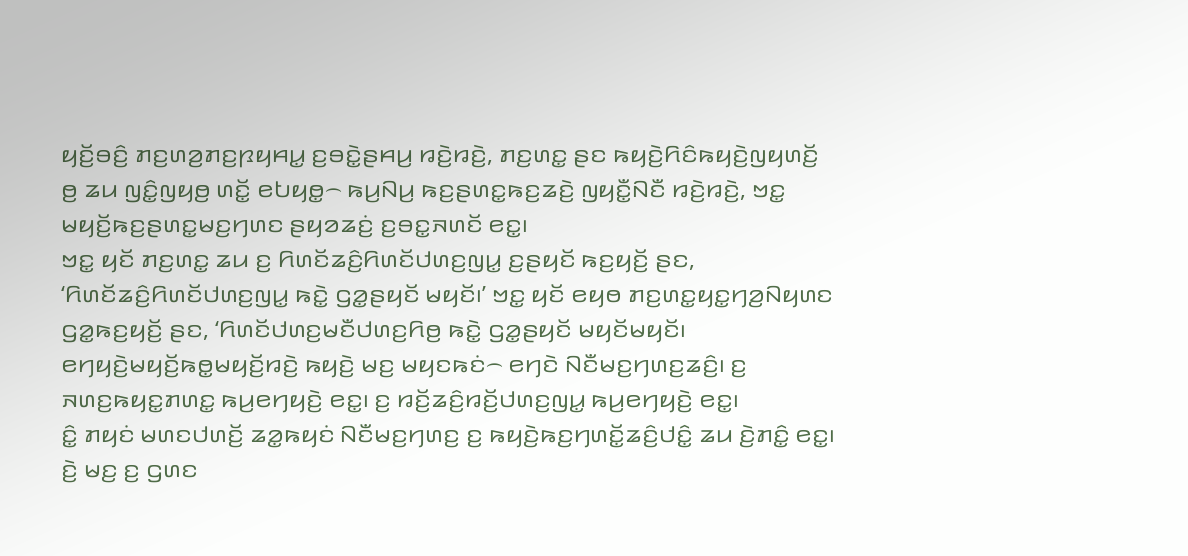ꤟꤢꤩ꤬ꤋꤢꤨ꤬ ꤊꤢ꤬ꤛꤤ꤬ꤊꤢ꤬ꤐꤟꤌꤣ꤭ ꤢ꤬ꤋꤢꤧ꤭ꤔꤌꤣ꤬ ꤙꤢꤧ꤬ꤙꤢꤧ꤬, ꤊꤢ꤬ꤛꤢ꤭ ꤔꤢ ꤒꤟꤢꤧ꤬ꤖꤢꤨꤒꤟꤢꤧ꤬ꤜꤟꤛꤢꤩ꤬ ꤥ꤬ ꤘꤣ ꤜꤢꤨ꤭ꤜꤟꤥ꤬ ꤛꤢꤩ꤭ ꤕꤝꤟꤥ꤭꤮ ꤒꤣ꤬ꤡꤣ꤬ ꤒꤢ꤬ꤔꤛꤢ꤭ꤒꤢ꤬ꤘꤢꤧ꤬ ꤜꤟꤢꤪ꤭ꤡꤢꤪ ꤙꤢꤧ꤬ꤙꤢꤧ꤬, ꤠꤢ꤭ ꤗꤟꤢꤩ꤬ꤒꤢ꤬ꤔꤛꤢ꤭ꤗꤢ꤬ꤚꤛꤢ ꤔꤟꤤꤘꤢꤦ꤬ ꤢ꤬ꤋꤢ꤭ꤏꤛꤢꤩ ꤕꤢ꤭꤯
ꤠꤢ꤭ ꤟꤢꤩ ꤊꤢ꤬ꤛꤢ꤭ ꤘꤣ ꤢ꤬ ꤖꤛꤢꤩꤘꤢꤨ꤬ꤖꤛꤢꤩꤓꤛꤢ꤬ꤜꤣ꤭ ꤢ꤬ꤔꤟꤢꤩ ꤒꤢ꤬ꤟꤢꤩ꤬ ꤔꤢ, ‘ꤖꤛꤢꤩꤘꤢꤨ꤬ꤖꤛꤢꤩꤓꤛꤢ꤬ꤜꤣ꤭ ꤒꤢꤧ꤭ ꤞꤤ꤭ꤔꤟꤢꤩ ꤗꤟꤢꤩ꤯’ ꤠꤢ꤭ ꤟꤢꤩ ꤕꤟꤥ ꤊꤢ꤬ꤛꤢ꤭ꤟꤢ꤭ꤚꤤ꤬ꤡꤟꤛꤢ ꤞꤤ꤭ꤒꤢ꤬ꤟꤢꤩ꤬ ꤔꤢ, ‘ꤖꤛꤢꤩꤓꤛꤢ꤬ꤗꤢꤪꤓꤛꤢ꤬ꤖꤥ꤬ ꤒꤢꤧ꤭ ꤞꤤ꤭ꤔꤟꤢꤩ ꤗꤟꤢꤩꤗꤟꤢꤩ꤯
ꤕꤚꤟꤢꤧ꤬ꤗꤟꤢꤩ꤬ꤒꤥ꤭ꤗꤟꤢꤩ꤬ꤙꤢꤧ꤬ ꤒꤟꤢꤧ꤬ ꤗꤢ꤬ ꤗꤟꤢꤒꤢꤦ꤮ ꤕꤚꤢꤧ ꤡꤢꤪꤗꤢ꤬ꤚꤛꤢ꤬ꤘꤢꤨ꤬꤯ ꤢ꤬ ꤏꤛꤢ꤬ꤒꤟꤢ꤭ꤊꤛꤢ꤭ ꤒꤣ꤬ꤕꤚꤟꤢꤧ꤬ ꤕꤢ꤭꤯ ꤢ꤬ ꤙꤢꤩ꤬ꤘꤢꤨ꤬ꤙꤢꤩ꤬ꤓꤛꤢ꤬ꤜꤣ꤭ ꤒꤣ꤬ꤕꤚꤟꤢꤧ꤬ ꤕꤢ꤭꤯
ꤢꤨ꤭ ꤊꤟꤢꤦ ꤗꤛꤢꤓꤛꤢꤩ꤬ ꤘꤤ꤭ꤒꤟꤢꤦ ꤡꤢꤪꤗꤢ꤬ꤚꤛꤢ꤬ ꤢ꤬ ꤒꤟꤢꤧ꤬ꤒꤢ꤬ꤚꤛꤢꤩ꤭ꤘꤢꤨ꤬ꤓꤢꤨ꤭ ꤘꤣ ꤢꤧ꤬ꤊꤢꤨ꤭ ꤕꤢ꤭꤯ ꤢꤧ꤬ ꤗꤢ꤬ ꤢ꤬ ꤞꤛꤢ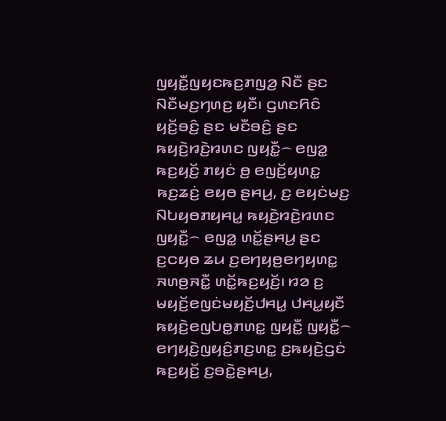ꤜꤟꤢꤪ꤭ꤜꤟꤢꤒꤢ꤬ꤊꤜꤤ꤬ ꤡꤢꤪ ꤔꤢ ꤡꤢꤪꤗꤢ꤬ꤚꤛꤢ꤬ ꤟꤢꤪ꤯ ꤞꤛꤢꤖꤢꤨ ꤟꤢꤩ꤬ꤋꤢꤨ꤬ ꤔꤢ ꤗꤢꤪꤋꤢꤨ꤬ ꤔꤢ ꤒꤟꤢꤧ꤬ꤙꤢꤧ꤬ꤙꤛꤢ ꤜꤟꤢꤪ꤭꤮ ꤕꤜꤤ꤭ ꤒꤢ꤬ꤟꤢꤩ꤬ ꤊꤟꤢꤦ ꤥ꤬ ꤕꤜꤢꤩ꤬ꤟꤛꤢ꤭ ꤒꤢ꤬ꤘꤢꤦ꤬ ꤕꤟꤥ ꤔꤌꤣ꤬, ꤢ꤬ ꤕꤟꤢꤦꤗꤢ꤬ ꤡꤝꤟꤥꤊꤟꤌꤣ꤭ ꤒꤟꤢꤧ꤬ꤙꤢꤧ꤬ꤙꤛꤢ ꤜꤟꤢꤪ꤭꤮ ꤕꤜꤤ꤭ ꤛꤢꤩ꤭ꤔꤌꤣ꤬ ꤔꤢ ꤢ꤬ꤍꤟꤥ ꤘꤣ ꤢ꤬ꤕꤚꤟꤥ꤬ꤕꤚꤟꤛꤢ꤭ ꤏꤛꤥ꤬ꤏꤢꤪ꤭ ꤛꤢꤩ꤭ꤒꤢ꤬ꤟꤢꤩ꤬꤯ ꤙꤤ ꤢ꤬ ꤗꤟꤢꤩ꤬ꤕꤜꤢꤦꤗꤟꤢꤩ꤬ꤓꤌꤣ꤭ ꤓꤌꤣ꤭ꤟꤢꤪ ꤒꤟꤢꤧ꤬ꤕꤜꤝꤥ꤭ꤊꤛꤢ꤭ ꤜꤟꤢꤪ꤭ ꤜꤟꤢꤪ꤭꤮ ꤕꤚꤟꤢꤧ꤬ꤜꤟꤢꤨ꤬ꤊꤢ꤬ꤛꤢ꤭ ꤢ꤬ꤒꤟꤢꤧ꤬ꤞꤢꤦ ꤒꤢ꤬ꤟꤢꤩ꤬ ꤢ꤬ꤋꤢꤧ꤭ꤔꤌꤣ꤬,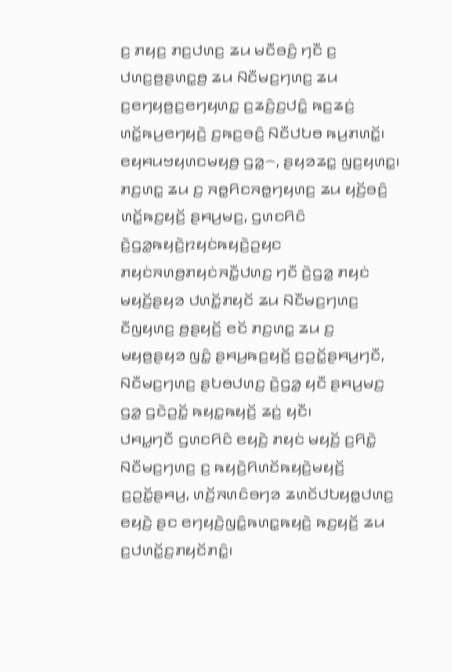ꤢ꤬ ꤊꤟꤢ꤬ ꤊꤢ꤬ꤓꤛꤢ꤬ ꤘꤣ ꤗꤢꤪꤋꤢꤨ꤬ ꤚꤢꤪ ꤢ꤬ ꤓꤛꤢ꤬ꤥ꤬ꤔꤛꤢ꤭ꤥ꤬ ꤘꤣ ꤡꤢꤪꤗꤢ꤬ꤚꤛꤢ꤬ ꤘꤣ ꤢ꤬ꤕꤚꤟꤥ꤬ꤢ꤬ꤕꤚꤟꤛꤢ꤭ ꤢ꤬ꤘꤢꤨ꤬ꤢ꤬ꤓꤢꤨ꤭ ꤒꤢ꤬ꤘꤢꤦ꤬ ꤛꤢꤩ꤭ꤒꤣ꤬ꤕꤚꤟꤢꤧ꤬ ꤢ꤬ꤒꤢ꤬ꤋꤢꤨ꤬ ꤡꤢꤪꤓꤝꤥ ꤒꤣ꤬ꤊꤛꤢꤩ꤭꤯
ꤕꤟꤌꤣꤠꤟꤛꤢꤗꤟꤥ꤬ ꤞꤤ꤭꤮, ꤔꤟꤤꤘꤢ꤭ ꤜꤢ꤬ꤟꤛꤢ꤭꤯ ꤊꤢ꤬ꤛꤢ꤭ ꤘꤣ ꤢ꤬ ꤏꤥ꤭ꤖꤢꤏꤥ꤭ꤚꤟꤛꤢ꤬ ꤘꤣ ꤟꤢꤩ꤬ꤋꤢꤨ꤬ ꤛꤢꤩ꤭ꤒꤢ꤬ꤟꤢꤩ꤬ ꤔꤌꤣ꤬ꤗꤢ꤬, ꤞꤛꤢꤖꤢꤨ ꤢꤧ꤬ꤞꤤ꤭ꤒꤟꤢꤧ꤬ꤐꤟꤢꤦꤒꤟꤢꤧ꤬ꤑꤟꤢ ꤊꤟꤢꤦꤏꤛꤥ꤬ꤊꤟꤢꤦꤏꤢꤪ꤭ꤓꤛꤢ꤬ ꤚꤢꤪ ꤢꤧ꤬ꤞꤤ꤭ ꤊꤟꤢꤦ ꤗꤟꤢꤩ꤬ꤔꤟꤤ ꤓꤛꤢꤩ꤭ꤊꤟꤢꤩ ꤘꤣ ꤡꤢꤪꤗꤢ꤬ꤚꤛꤢ꤬ ꤢꤪꤜꤟꤛꤢ꤬ ꤥ꤬ꤔꤟꤢꤩ꤬ ꤕꤢꤩ ꤊꤢ꤬ꤛꤢ꤭ ꤘꤣ ꤢ꤬ ꤗꤟꤥ꤬ꤔꤟꤤ ꤜꤢꤨ꤭ ꤔꤌꤣ꤬ꤒꤢ꤬ꤟꤢꤩ꤬ ꤢ꤬ꤑꤢꤩ꤭ꤔꤌꤣ꤬ꤚꤢꤪ, ꤡꤢꤪꤗꤢ꤬ꤚꤛꤢ꤬ ꤔꤝꤥꤓꤛꤢ꤬ ꤢꤧ꤬ꤞꤤ꤭ ꤟꤢꤪ ꤔꤌꤣ꤬ꤗꤢ꤬ ꤞꤤ꤭ ꤞꤢꤧꤑꤢꤩ꤭ ꤒꤟꤢ꤭ꤒꤟꤢꤩ꤬ ꤘꤢꤦ꤬ ꤟꤢꤪ꤯
ꤓꤌꤣ꤭ꤚꤢꤪ ꤞꤛꤢꤖꤢꤨ ꤕꤟꤢꤧ꤬ ꤊꤟꤢꤦ ꤗꤟꤢꤩ꤬ ꤢ꤬ꤖꤢꤧ꤭ ꤡꤢꤪꤗꤢ꤬ꤚꤛꤢ꤬ ꤢ꤬ ꤒꤟꤢꤧ꤬ꤖꤛꤢꤩꤒꤟꤢꤧ꤬ꤗꤟꤢꤩ꤬ ꤢ꤬ꤑꤢꤩ꤭ꤔꤌꤣ꤬, ꤛꤢꤩ꤬ꤏꤛꤢꤨꤋꤚꤤ ꤘꤛꤢꤩꤓꤝꤟꤥ꤭ꤓꤛꤢ꤬ ꤕꤟꤢꤧ꤬ ꤔꤢ ꤕꤚꤟꤢꤧ꤬ꤜꤢꤨ꤭ꤒꤛꤢ꤭ꤒꤟꤢꤧ꤬ ꤒꤢ꤬ꤟꤢꤩ꤬ ꤘꤣ ꤢ꤬ꤓꤛꤢꤩ꤭ꤢ꤬ꤊꤟꤢꤩꤊꤢꤨ꤭꤯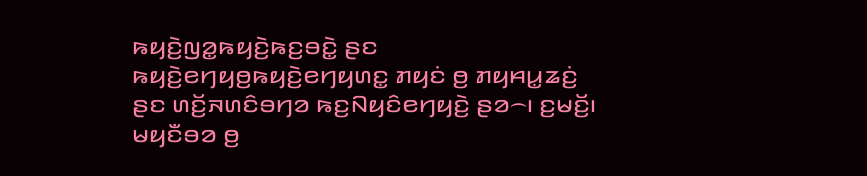ꤒꤟꤢꤧ꤬ꤜꤤ꤭ꤒꤟꤢꤧ꤬ꤒꤢ꤬ꤋꤢꤧ꤭ ꤔꤢ ꤒꤟꤢꤧ꤬ꤕꤚꤟꤥ꤬ꤒꤟꤢꤧ꤬ꤕꤚꤟꤛꤢ꤭ ꤊꤟꤢꤦ ꤥ꤬ ꤊꤟꤌꤣ꤭ꤘꤢꤦ꤬ ꤔꤢ ꤛꤢꤩ꤬ꤏꤛꤢꤨꤋꤚꤤ ꤒꤢ꤬ꤡꤟꤢꤨꤕꤚꤟꤢꤧ꤬ ꤔꤤ꤮꤯ ꤢ꤬ꤗꤢꤩ꤬꤯
ꤗꤟꤢꤪꤋꤤ ꤥ꤬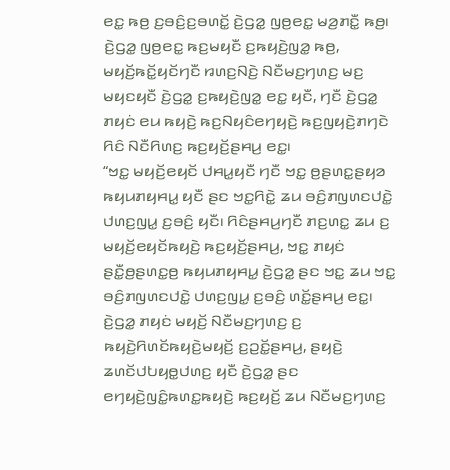ꤕꤢ꤭ ꤒꤥ꤬ ꤢ꤬ꤋꤢꤨ꤬ꤢ꤬ꤋꤛꤢꤩ꤭ ꤢꤧ꤬ꤞꤤ꤭ ꤜꤥ꤬ꤕꤢ꤭ ꤗꤤ꤬ꤊꤢꤪ꤭ ꤒꤥ꤬꤯ ꤢꤧ꤬ꤞꤤ꤭ ꤜꤥ꤬ꤕꤢ꤭ ꤒꤢ꤬ꤗꤟꤢꤪ ꤢ꤬ꤒꤟꤢꤧ꤬ꤜꤤ꤭ ꤒꤥ꤬, ꤗꤟꤢꤩ꤬ꤒꤢꤩ꤭ꤟꤢꤩꤚꤢꤪ ꤙꤛꤢ꤬ꤡꤢꤧ꤬ ꤡꤢꤪꤗꤢ꤬ꤚꤛꤢ꤬ ꤗꤢ꤬ ꤗꤟꤢꤟꤢꤪ ꤢꤧ꤬ꤞꤤ꤭ ꤢ꤬ꤒꤟꤢꤧ꤬ꤜꤤ꤭ ꤕꤢ꤭ ꤟꤢꤪ, ꤚꤢꤪ ꤢꤧ꤬ꤞꤤ꤭ ꤊꤟꤢꤦ ꤕꤣ ꤒꤟꤢꤧ꤬ ꤒꤢ꤬ꤡꤟꤢꤨꤕꤚꤟꤢꤧ꤬ ꤒꤢ꤬ꤜꤟꤢꤧ꤬ꤊꤚꤢꤧ ꤖꤢꤨ ꤡꤢꤪꤖꤛꤢ꤬ ꤒꤢ꤬ꤟꤢꤩ꤬ꤔꤌꤣ꤬ ꤕꤢ꤭꤯
“ꤠꤢ꤭ ꤗꤟꤢꤩ꤬ꤕꤟꤢꤩ ꤓꤌꤣ꤭ꤟꤢꤪ ꤚꤢꤪ ꤠꤢ꤭ ꤥ꤬ꤔꤛꤢ꤭ꤔꤟꤤ ꤒꤟꤣꤊꤟꤌꤣ꤭ ꤟꤢꤪ ꤔꤢ ꤠꤢ꤭ꤖꤢꤧ꤭ ꤘꤣ ꤋꤢꤨ꤬ꤊꤜꤛꤢꤓꤢꤧ꤭ ꤓꤛꤢ꤬ꤜꤣ꤭ ꤢ꤬ꤋꤢꤨ꤬ ꤟꤢꤪ꤯ ꤖꤢꤨꤔꤌꤣ꤬ꤚꤢꤪ ꤊꤢ꤬ꤛꤢ꤭ ꤘꤣ ꤢ꤬ ꤗꤟꤢꤩ꤬ꤕꤟꤢꤩꤒꤟꤢꤧ꤬ ꤒꤢ꤬ꤟꤢꤩ꤬ꤔꤌꤣ꤬, ꤠꤢ꤭ ꤊꤟꤢꤦ ꤔꤢꤪ꤭ꤥ꤬ꤔꤛꤢ꤭ꤥ꤬ ꤒꤟꤣꤊꤟꤌꤣ꤭ ꤢꤧ꤬ꤞꤤ꤭ ꤔꤢ ꤠꤢ꤭ ꤘꤣ ꤠꤢ꤭ ꤋꤢꤨ꤬ꤊꤜꤛꤢꤓꤢꤧ꤭ ꤓꤛꤢ꤬ꤜꤣ꤭ ꤢ꤬ꤋꤢꤨ꤬ ꤛꤢꤩ꤭ꤔꤌꤣ꤬ ꤕꤢ꤭꤯
ꤢꤧ꤬ꤞꤤ꤭ ꤊꤟꤢꤦ ꤗꤟꤢꤩ꤬ ꤡꤢꤪꤗꤢ꤬ꤚꤛꤢ꤬ ꤢ꤬ ꤒꤟꤢꤧ꤬ꤖꤛꤢꤩꤒꤟꤢꤧ꤬ꤗꤟꤢꤩ꤬ ꤢ꤬ꤑꤢꤩ꤭ꤔꤌꤣ꤬, ꤔꤟꤢꤧ꤬ ꤘꤛꤢꤩꤓꤝꤟꤥ꤭ꤓꤛꤢ꤬ ꤟꤢꤪ ꤢꤧ꤬ꤞꤤ꤭ ꤔꤢ ꤕꤚꤟꤢꤧ꤬ꤜꤢꤨ꤭ꤒꤛꤢ꤭ꤒꤟꤢꤧ꤬ ꤒꤢ꤬ꤟꤢꤩ꤬ ꤘꤣ ꤡꤢꤪꤗꤢ꤬ꤚꤛꤢ꤬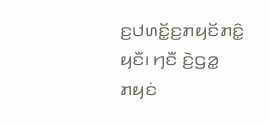ꤢ꤬ꤓꤛꤢꤩ꤭ꤢ꤬ꤊꤟꤢꤩꤊꤢꤨ꤭ ꤟꤢꤪ꤯ ꤚꤢꤪ ꤢꤧ꤬ꤞꤤ꤭ ꤊꤟꤢꤦ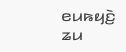ꤕꤣꤒꤟꤢꤧ꤬ ꤘꤣ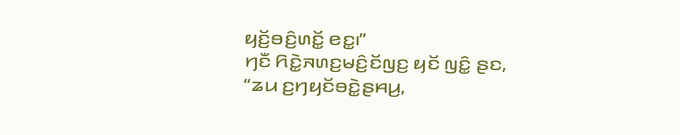ꤟꤢꤩ꤬ꤋꤢꤨ꤬ꤛꤢꤩ꤭ ꤕꤢ꤭꤯”
ꤚꤢꤪ ꤖꤢꤧ꤭ꤏꤛꤢ꤬ꤗꤢꤨ꤬ꤢꤩꤜꤢ꤬ ꤟꤢꤩ ꤜꤢꤨ꤭ ꤔꤢ, “ꤘꤣ ꤢ꤬ꤚꤟꤢꤩꤋꤢꤧ꤭ꤔꤌꤣ꤬,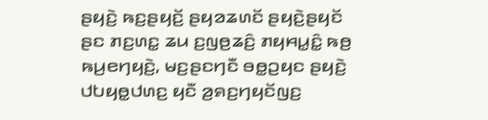ꤔꤟꤢꤧ꤬ ꤒꤢ꤬ꤔꤟꤢꤩ꤬ ꤔꤟꤤꤘꤛꤢꤩ ꤔꤟꤢꤧ꤬ꤔꤟꤢꤩ ꤔꤢ ꤊꤢ꤬ꤛꤢ꤭ ꤘꤣ ꤢ꤬ꤜꤥ꤬ꤘꤢꤨ꤬ ꤊꤟꤌꤣ꤭ꤢꤨ꤭ ꤒꤥ꤬ ꤒꤣ꤬ꤕꤚꤟꤢꤧ꤬, ꤗꤢ꤬ꤔꤢꤚꤢꤪ ꤋꤥ꤭ꤑꤟꤢ ꤔꤟꤢꤧ꤬ ꤓꤝꤟꤥ꤭ꤓꤛꤢ꤬ ꤟꤢꤪ ꤤ꤬ꤎꤢ꤬ꤚꤟꤢꤩꤜꤢ꤬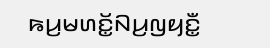ꤒꤣ꤬ꤗꤛꤢꤩ꤭ꤡꤣ꤬ꤜꤟꤢꤪ꤭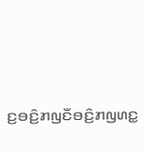ꤢ꤬ꤋꤢꤨ꤬ꤊꤜꤢꤪꤋꤢꤨ꤬ꤊꤜꤛꤢ꤭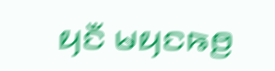ꤟꤢꤪ ꤗꤟꤢꤒꤥ꤬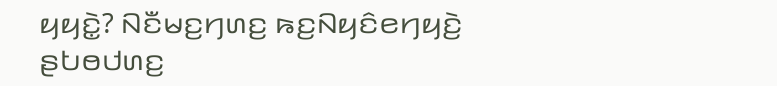ꤟꤟꤢꤧ꤭? ꤡꤢꤪꤗꤢ꤬ꤚꤛꤢ꤬ ꤒꤢ꤬ꤡꤟꤢꤨꤕꤚꤟꤢꤧ꤬ ꤔꤝꤥꤓꤛꤢ꤬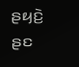ꤔꤟꤢꤧ꤬ ꤔꤢ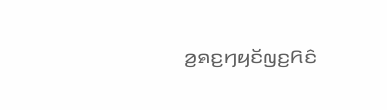ꤤ꤬ꤎꤢ꤬ꤚꤟꤢꤩꤜꤢ꤬ꤖꤢꤨ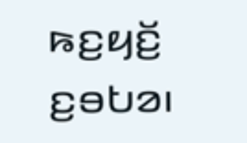ꤒꤢ꤬ꤟꤢꤩ꤬ ꤢ꤬ꤋꤝꤤ꤯